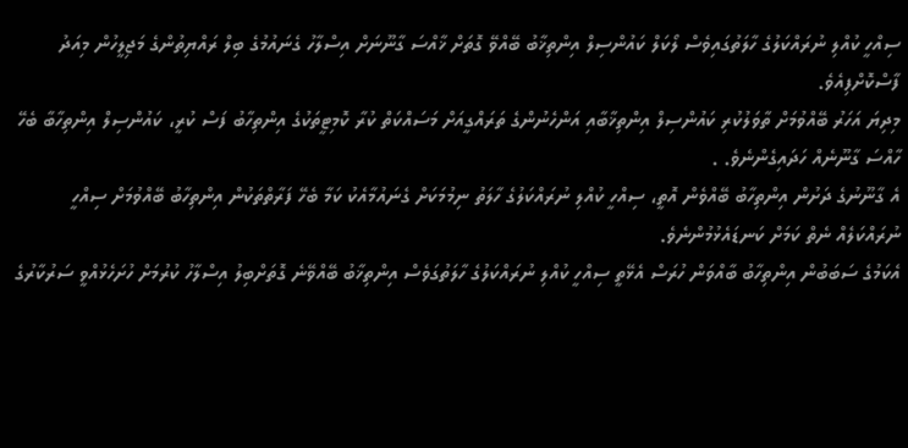ސިއްހީ ކުއްލި ނުރައްކަލުގެ ހާލަތުގައިވެސް ލޯކަލް ކައުންސިލް އިންތިޚާބު ބޭއްވޭ ގޮތަށް ޚާއްސަ ގާނޫނަށް އިސްލާހު ގެނައުމުގެ ބިލް ރައްޔިތުންގެ މަޖިލީހުން މިއަދު ފާސްކޮށްފިއެވެ.
މިދިޔަ އަހަރު ބޭއްވުމަށް ތާވަލުކުރި ކައުންސިލް އިންތިޚާބާއި އަންހެނުންގެ ތަރައްގީއަށް މަސައްކަތް ކުރާ ކޮމިޓީތަކުގެ އިންތިހާބު ފަސް ކުރީ، ކައުންސިލް އިންތިހާބާ ބެހޭ ހާއްސަ ގާނޫނެއް ހަދައިގެންނެވެ. .
އެ ގާނޫނުގެ ދަށުން އިންތިހާބު ބޭއްވެން އޮތީ، ސިއްހީ ކުއްލި ނުރައްކަލުގެ ހާލަތު ނިމުމަކަށް ގެނައުމާއެކު ކަމާ ބެހޭ ފަރާތްތަކުން އިންތިހާބު ބޭއްވުމަށް ސިއްހީ ނުރައްކަލެއް ނެތް ކަމަށް ކަނޑައެޅުމުންނެވެ.
އެކަމުގެ ސަބަބުން އިންތިހާބު ބާއްވަން ހުރަސް އެޅޭތީ ސިއްހީ ކުއްލި ނުރައްކަލުގެ ހާލަތުގަވެސް އިންތިޚާބު ބޭއްވޭނެ ގޮތަށްބިލު އިސްލާހު ކުރުމަށް ހުށަހެޅުއްވީ ސަރުކާރުގެ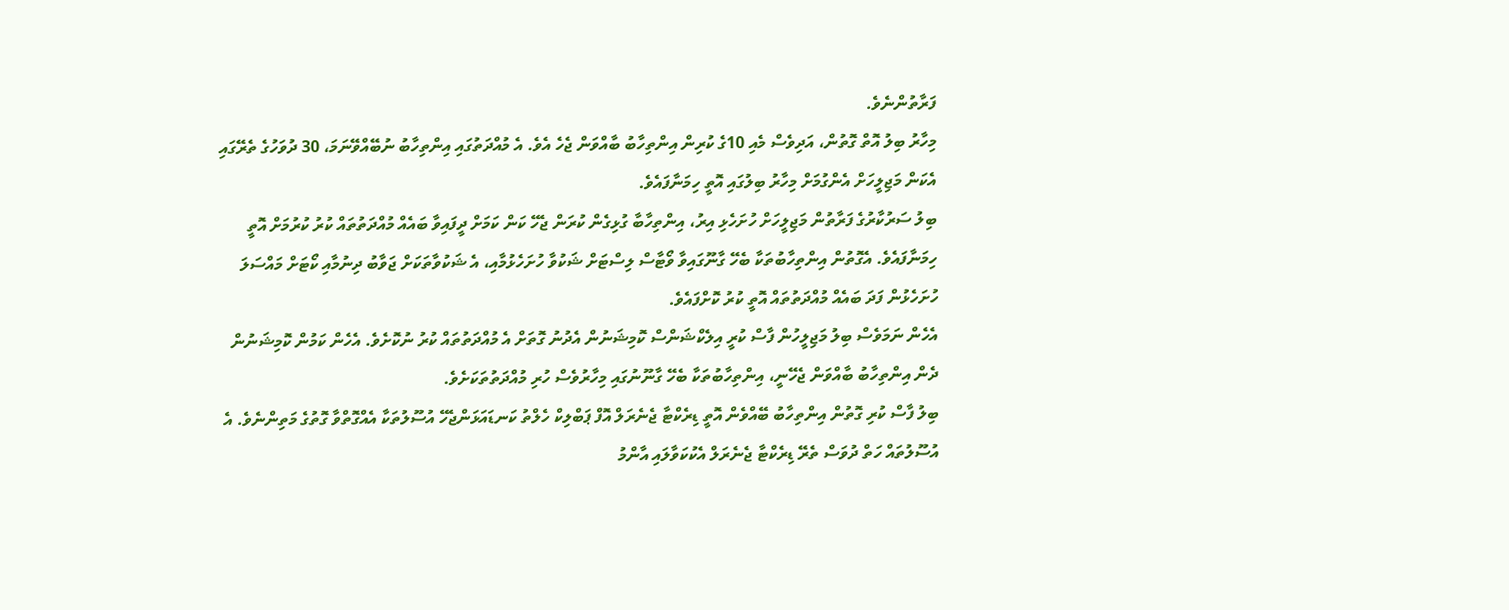ފަރާތުންނެވެ.
މިހާރު ބިލު އޮތް ގޮތުން، އަދިވެސް މެއި 10ގެ ކުރިން އިންތިހާބު ބާއްވަން ޖެހެ އެވެ. އެ މުއްދަތުގައި އިންތިހާބު ނުބޭއްވޭނަމަ، 30 ދުވަހުގެ ތެރޭގައި އެކަން މަޖިލީހަށް އެންގުމަށް މިހާރު ބިލުގައި އޮތީ ހިމަނާފައެވެ.
ބިލު ސަރުކާރުގެ ފަރާތުން މަޖިލީހަށް ހުށަހެޅި އިރު، އިންތިހާބާ ގުޅިގެން ކުރަން ޖެހޭ ކަން ކަމަށް ދީފައިވާ ބައެއް މުއްދަތުތައް ކުރު ކުރުމަށް އޮތީ ހިމަނާފައެވެ. އެގޮތުން އިންތިހާބުތަކާ ބެހޭ ގާނޫގައިވާ ވޯޓާސް ލިސްޓަށް ޝަކުވާ ހުށަހެޅުމާއި، އެ ޝަކުވާތަކަށް ޖަވާބު ދިނުމާއި ކޯޓަށް މައްސަލަ ހުށަހެޅުން ފަދަ ބައެއް މުއްދަތުތައް އޮތީ ކުރު ކޮށްފައެވެ.
އެހެން ނަމަވެސް ބިލު މަޖިލީހުން ފާސް ކުރީ އިލެކްޝަންސް ކޮމިޝަނުން އެދުނު ގޮތަށް އެ މުއްދަތުތައް ކުރު ނުކޮށެވެ. އެހެން ކަމުން ކޮމިޝަނުން ދެން އިންތިހާބު ބާއްވަން ޖެހޭނީ، އިންތިހާބުތަކާ ބެހޭ ގާނޫނުގައި މިހާރުވެސް ހުރި މުއްދަތުތަކަށެވެ.
ބިލު ފާސް ކުރި ގޮތުން އިންތިހާބު ބޭއްވެން އޮތީ ޑިރެކްޓާ ޖެނެރަލް އޮފް ޕަބްލިކް ހެލްތު ކަނޑައަޅަންޖެހޭ އުސޫލުތަކާ އެއްގޮތްވާ ގޮތުގެ މަތިންނެވެ. އެ އުސޫލުތައް ހަތް ދުވަސް ތެރޭ ޑިރެކްޓާ ޖެނެރަލް އެކުކަވާލައި އާންމު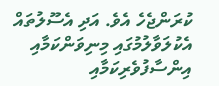ކުރަންޖެހެ އެވެ. އަދި އެސޫލުތައް އެކުލަވާލުމުގައި މިނިވަންކަމާއި އިންސާފުވެރިކަމާއި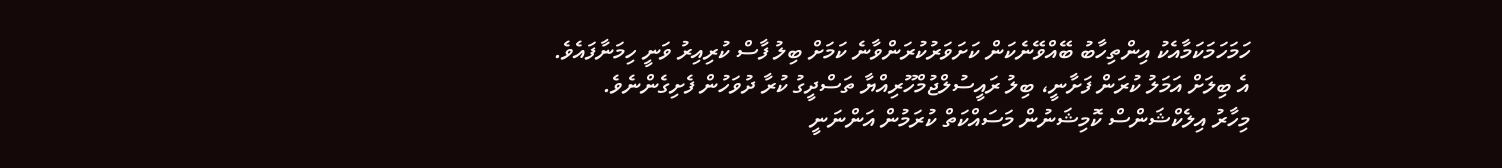ހަމަހަމަކަމާއެކު އިންތިހާބު ބޭއްވޭނެކަން ކަށަވަރުކުރަންވާނެ ކަމަށް ބިލު ފާސް ކުރިއިރު ވަނީ ހިމަނާފައެވެ.
އެ ބިލަށް އަމަލު ކުރަން ފަށާނީ، ބިލު ރައީސުލްޖުމްހޫރިއްޔާ ތަސްދީގު ކުރާ ދުވަހުން ފެށިގެންނެވެ.
މިހާރު އިލެކްޝަންސް ކޮމިޝަނުން މަސައްކަތް ކުރަމުން އަންނަނީ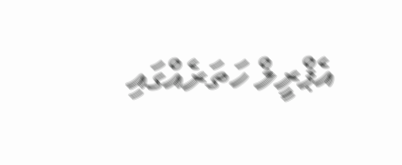އެޕްރީލް ހަތަރެއްގައި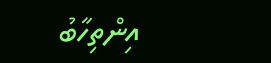އިންތިހާބު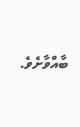ބާއްވާށެވެ.